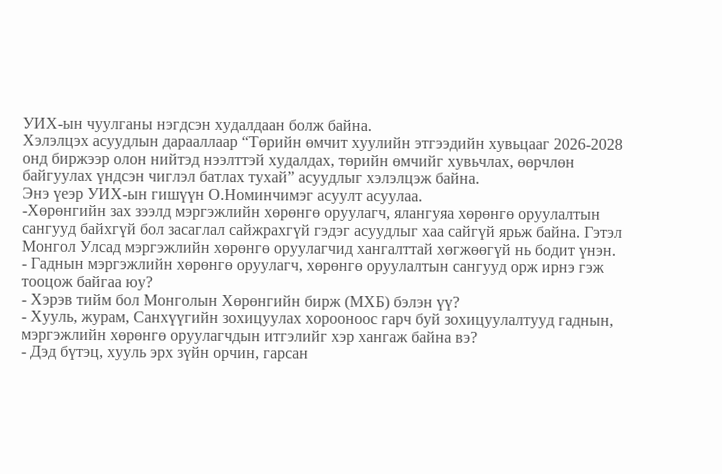УИХ-ын чуулганы нэгдсэн худалдаан болж байна.
Хэлэлцэх асуудлын дарааллаар “Төрийн өмчит хуулийн этгээдийн хувьцааг 2026-2028 онд биржээр олон нийтэд нээлттэй худалдах, төрийн өмчийг хувьчлах, өөрчлөн байгуулах үндсэн чиглэл батлах тухай” асуудлыг хэлэлцэж байна.
Энэ үеэр УИХ-ын гишүүн О.Номинчимэг асуулт асуулаа.
-Хөрөнгийн зах зээлд мэргэжлийн хөрөнгө оруулагч, ялангуяа хөрөнгө оруулалтын сангууд байхгүй бол засаглал сайжрахгүй гэдэг асуудлыг хаа сайгүй ярьж байна. Гэтэл Монгол Улсад мэргэжлийн хөрөнгө оруулагчид хангалттай хөгжөөгүй нь бодит үнэн.
- Гаднын мэргэжлийн хөрөнгө оруулагч, хөрөнгө оруулалтын сангууд орж ирнэ гэж тооцож байгаа юу?
- Хэрэв тийм бол Монголын Хөрөнгийн бирж (МХБ) бэлэн үү?
- Хууль, журам, Санхүүгийн зохицуулах хорооноос гарч буй зохицуулалтууд гаднын, мэргэжлийн хөрөнгө оруулагчдын итгэлийг хэр хангаж байна вэ?
- Дэд бүтэц, хууль эрх зүйн орчин, гарсан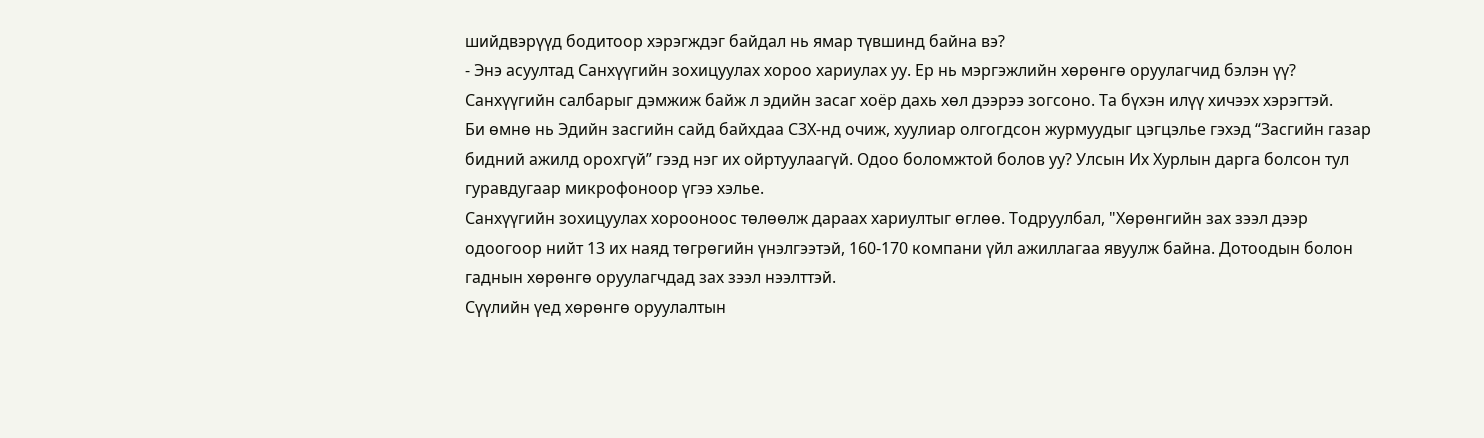шийдвэрүүд бодитоор хэрэгждэг байдал нь ямар түвшинд байна вэ?
- Энэ асуултад Санхүүгийн зохицуулах хороо хариулах уу. Ер нь мэргэжлийн хөрөнгө оруулагчид бэлэн үү?
Санхүүгийн салбарыг дэмжиж байж л эдийн засаг хоёр дахь хөл дээрээ зогсоно. Та бүхэн илүү хичээх хэрэгтэй.
Би өмнө нь Эдийн засгийн сайд байхдаа СЗХ-нд очиж, хуулиар олгогдсон журмуудыг цэгцэлье гэхэд “Засгийн газар бидний ажилд орохгүй” гээд нэг их ойртуулаагүй. Одоо боломжтой болов уу? Улсын Их Хурлын дарга болсон тул гуравдугаар микрофоноор үгээ хэлье.
Санхүүгийн зохицуулах хорооноос төлөөлж дараах хариултыг өглөө. Тодруулбал, "Хөрөнгийн зах зээл дээр одоогоор нийт 13 их наяд төгрөгийн үнэлгээтэй, 160-170 компани үйл ажиллагаа явуулж байна. Дотоодын болон гаднын хөрөнгө оруулагчдад зах зээл нээлттэй.
Сүүлийн үед хөрөнгө оруулалтын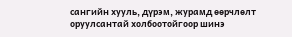сангийн хууль, дүрэм, журамд өөрчлөлт оруулсантай холбоотойгоор шинэ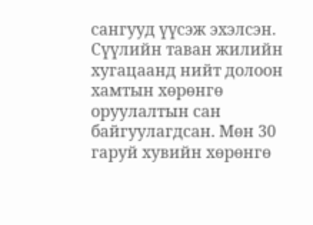сангууд үүсэж эхэлсэн. Сүүлийн таван жилийн хугацаанд нийт долоон хамтын хөрөнгө оруулалтын сан байгуулагдсан. Мөн 30 гаруй хувийн хөрөнгө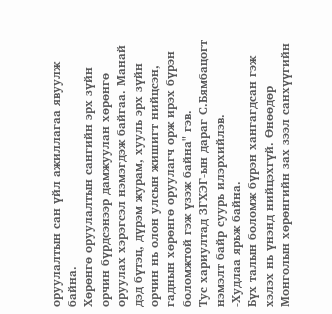оруулалтын сан үйл ажиллагаа явуулж байна.
Хөрөнгө оруулалтын сангийн эрх зүйн орчин бүрдсэнээр дамжуулан хөрөнгө оруулах хэрэгсэл нэмэгдэж байгаа. Манай дэд бүтэц, дүрэм журам, хууль эрх зүйн орчин нь олон улсын жишигт нийцсэн, гаднын хөрөнгө оруулагч орж ирэх бүрэн боломжтой гэж үзэж байна" гэв.
Тус хариултад ЗГХЭГ-ын дараг С.Бямбацогт нэмэлт байр суурь илэрхийлэв.
-Худлаа ярьж байна.
Бүх талын боломж бүрэн хангагдсан гэж хэлэх нь үнэнд нийцэхгүй. Өнөөдөр Монголын хөрөнгийн зах зээл санхүүгийн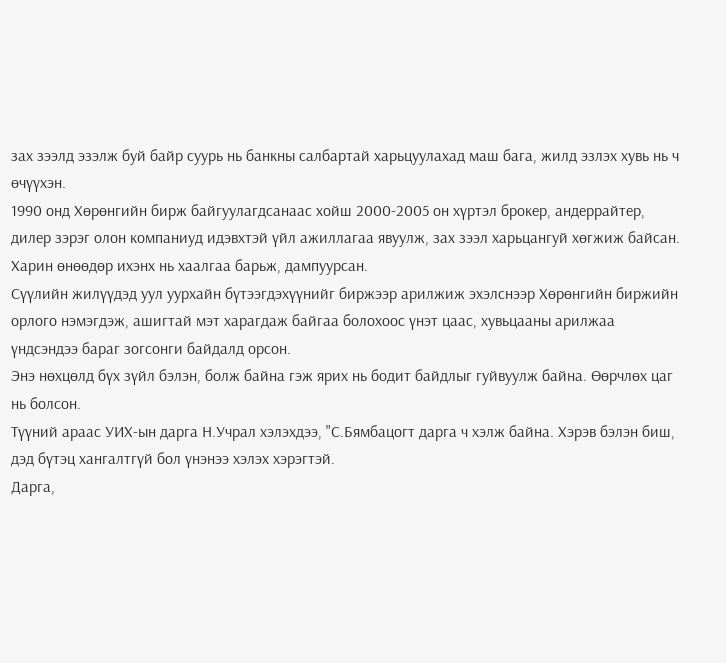зах зээлд эзэлж буй байр суурь нь банкны салбартай харьцуулахад маш бага, жилд эзлэх хувь нь ч өчүүхэн.
1990 онд Хөрөнгийн бирж байгуулагдсанаас хойш 2000-2005 он хүртэл брокер, андеррайтер, дилер зэрэг олон компаниуд идэвхтэй үйл ажиллагаа явуулж, зах зээл харьцангуй хөгжиж байсан. Харин өнөөдөр ихэнх нь хаалгаа барьж, дампуурсан.
Сүүлийн жилүүдэд уул уурхайн бүтээгдэхүүнийг биржээр арилжиж эхэлснээр Хөрөнгийн биржийн орлого нэмэгдэж, ашигтай мэт харагдаж байгаа болохоос үнэт цаас, хувьцааны арилжаа үндсэндээ бараг зогсонги байдалд орсон.
Энэ нөхцөлд бүх зүйл бэлэн, болж байна гэж ярих нь бодит байдлыг гуйвуулж байна. Өөрчлөх цаг нь болсон.
Түүний араас УИХ-ын дарга Н.Учрал хэлэхдээ, "С.Бямбацогт дарга ч хэлж байна. Хэрэв бэлэн биш, дэд бүтэц хангалтгүй бол үнэнээ хэлэх хэрэгтэй.
Дарга,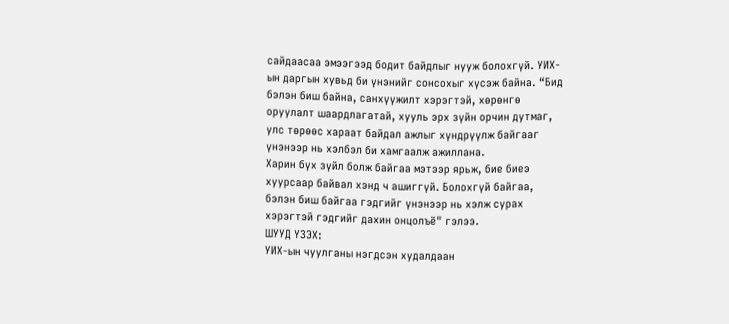сайдаасаа эмээгээд бодит байдлыг нууж болохгүй. УИХ-ын даргын хувьд би үнэнийг сонсохыг хүсэж байна. “Бид бэлэн биш байна, санхүүжилт хэрэгтэй, хөрөнгө оруулалт шаардлагатай, хууль эрх зүйн орчин дутмаг, улс төрөөс хараат байдал ажлыг хүндрүүлж байгааг үнэнээр нь хэлбэл би хамгаалж ажиллана.
Харин бүх зүйл болж байгаа мэтээр ярьж, бие биеэ хуурсаар байвал хэнд ч ашиггүй. Болохгүй байгаа, бэлэн биш байгаа гэдгийг үнэнээр нь хэлж сурах хэрэгтэй гэдгийг дахин онцолъё" гэлээ.
ШУУД ҮЗЭХ:
УИХ-ын чуулганы нэгдсэн худалдаан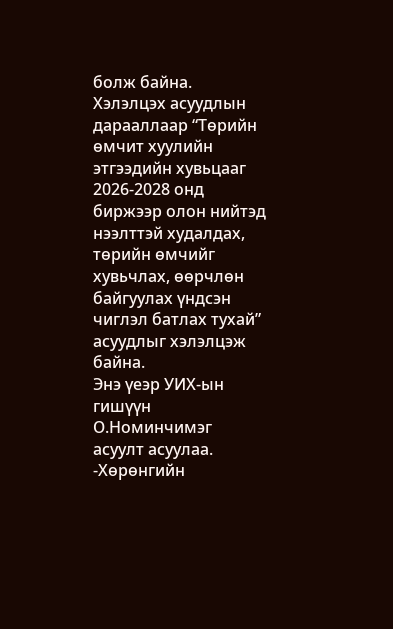болж байна.
Хэлэлцэх асуудлын дарааллаар “Төрийн өмчит хуулийн этгээдийн хувьцааг 2026-2028 онд биржээр олон нийтэд нээлттэй худалдах, төрийн өмчийг хувьчлах, өөрчлөн байгуулах үндсэн чиглэл батлах тухай” асуудлыг хэлэлцэж байна.
Энэ үеэр УИХ-ын гишүүн О.Номинчимэг асуулт асуулаа.
-Хөрөнгийн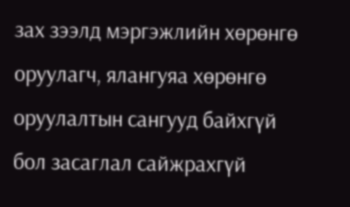зах зээлд мэргэжлийн хөрөнгө оруулагч, ялангуяа хөрөнгө оруулалтын сангууд байхгүй бол засаглал сайжрахгүй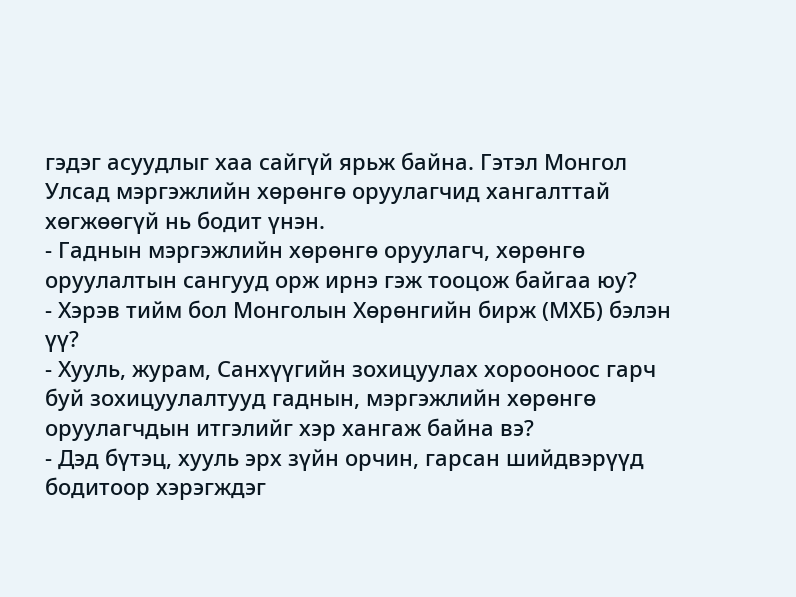гэдэг асуудлыг хаа сайгүй ярьж байна. Гэтэл Монгол Улсад мэргэжлийн хөрөнгө оруулагчид хангалттай хөгжөөгүй нь бодит үнэн.
- Гаднын мэргэжлийн хөрөнгө оруулагч, хөрөнгө оруулалтын сангууд орж ирнэ гэж тооцож байгаа юу?
- Хэрэв тийм бол Монголын Хөрөнгийн бирж (МХБ) бэлэн үү?
- Хууль, журам, Санхүүгийн зохицуулах хорооноос гарч буй зохицуулалтууд гаднын, мэргэжлийн хөрөнгө оруулагчдын итгэлийг хэр хангаж байна вэ?
- Дэд бүтэц, хууль эрх зүйн орчин, гарсан шийдвэрүүд бодитоор хэрэгждэг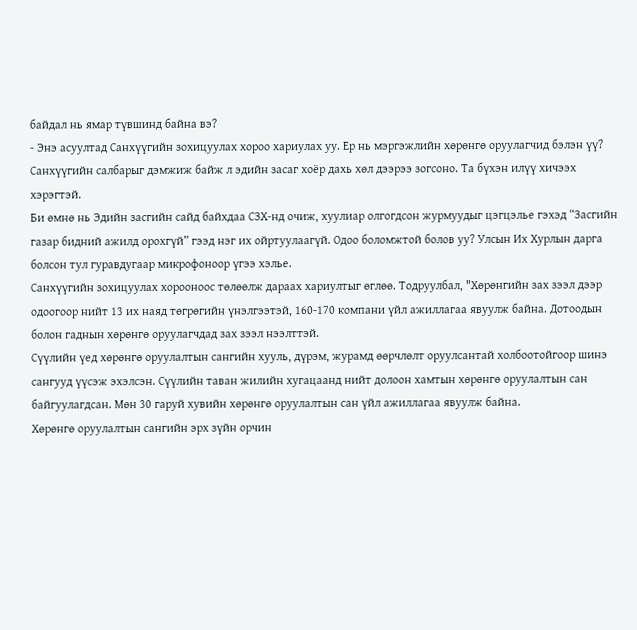байдал нь ямар түвшинд байна вэ?
- Энэ асуултад Санхүүгийн зохицуулах хороо хариулах уу. Ер нь мэргэжлийн хөрөнгө оруулагчид бэлэн үү?
Санхүүгийн салбарыг дэмжиж байж л эдийн засаг хоёр дахь хөл дээрээ зогсоно. Та бүхэн илүү хичээх хэрэгтэй.
Би өмнө нь Эдийн засгийн сайд байхдаа СЗХ-нд очиж, хуулиар олгогдсон журмуудыг цэгцэлье гэхэд “Засгийн газар бидний ажилд орохгүй” гээд нэг их ойртуулаагүй. Одоо боломжтой болов уу? Улсын Их Хурлын дарга болсон тул гуравдугаар микрофоноор үгээ хэлье.
Санхүүгийн зохицуулах хорооноос төлөөлж дараах хариултыг өглөө. Тодруулбал, "Хөрөнгийн зах зээл дээр одоогоор нийт 13 их наяд төгрөгийн үнэлгээтэй, 160-170 компани үйл ажиллагаа явуулж байна. Дотоодын болон гаднын хөрөнгө оруулагчдад зах зээл нээлттэй.
Сүүлийн үед хөрөнгө оруулалтын сангийн хууль, дүрэм, журамд өөрчлөлт оруулсантай холбоотойгоор шинэ сангууд үүсэж эхэлсэн. Сүүлийн таван жилийн хугацаанд нийт долоон хамтын хөрөнгө оруулалтын сан байгуулагдсан. Мөн 30 гаруй хувийн хөрөнгө оруулалтын сан үйл ажиллагаа явуулж байна.
Хөрөнгө оруулалтын сангийн эрх зүйн орчин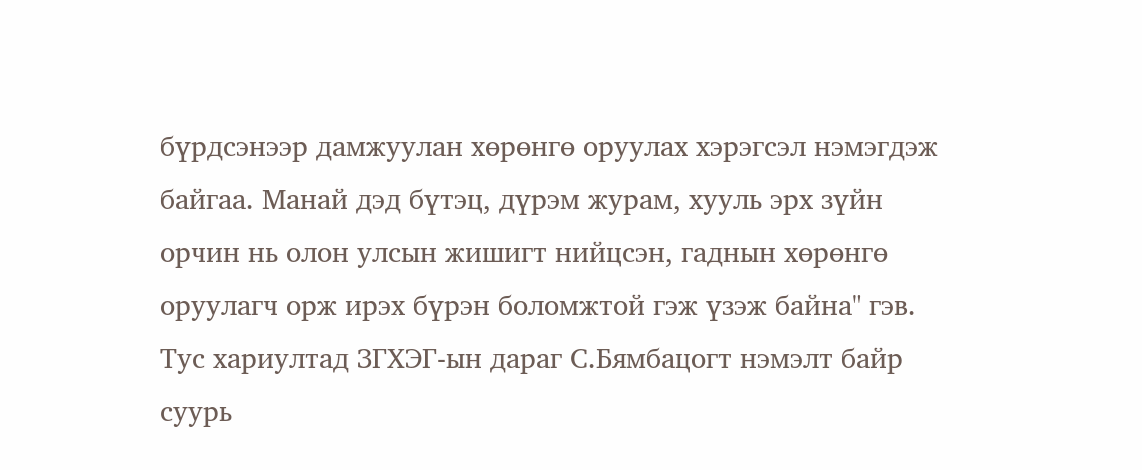бүрдсэнээр дамжуулан хөрөнгө оруулах хэрэгсэл нэмэгдэж байгаа. Манай дэд бүтэц, дүрэм журам, хууль эрх зүйн орчин нь олон улсын жишигт нийцсэн, гаднын хөрөнгө оруулагч орж ирэх бүрэн боломжтой гэж үзэж байна" гэв.
Тус хариултад ЗГХЭГ-ын дараг С.Бямбацогт нэмэлт байр суурь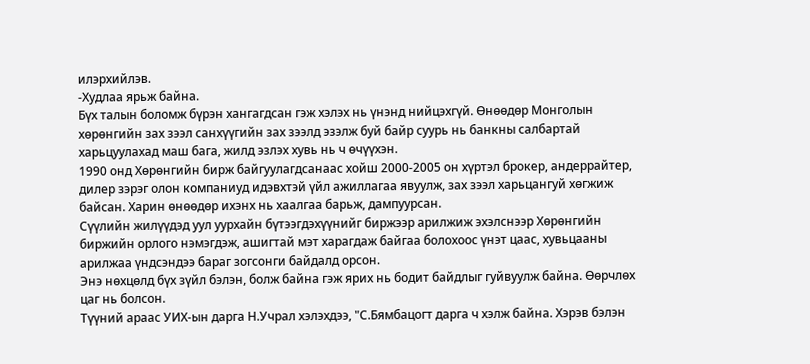илэрхийлэв.
-Худлаа ярьж байна.
Бүх талын боломж бүрэн хангагдсан гэж хэлэх нь үнэнд нийцэхгүй. Өнөөдөр Монголын хөрөнгийн зах зээл санхүүгийн зах зээлд эзэлж буй байр суурь нь банкны салбартай харьцуулахад маш бага, жилд эзлэх хувь нь ч өчүүхэн.
1990 онд Хөрөнгийн бирж байгуулагдсанаас хойш 2000-2005 он хүртэл брокер, андеррайтер, дилер зэрэг олон компаниуд идэвхтэй үйл ажиллагаа явуулж, зах зээл харьцангуй хөгжиж байсан. Харин өнөөдөр ихэнх нь хаалгаа барьж, дампуурсан.
Сүүлийн жилүүдэд уул уурхайн бүтээгдэхүүнийг биржээр арилжиж эхэлснээр Хөрөнгийн биржийн орлого нэмэгдэж, ашигтай мэт харагдаж байгаа болохоос үнэт цаас, хувьцааны арилжаа үндсэндээ бараг зогсонги байдалд орсон.
Энэ нөхцөлд бүх зүйл бэлэн, болж байна гэж ярих нь бодит байдлыг гуйвуулж байна. Өөрчлөх цаг нь болсон.
Түүний араас УИХ-ын дарга Н.Учрал хэлэхдээ, "С.Бямбацогт дарга ч хэлж байна. Хэрэв бэлэн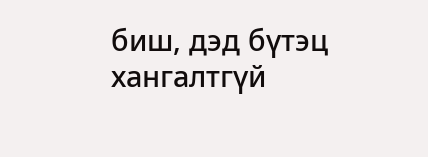биш, дэд бүтэц хангалтгүй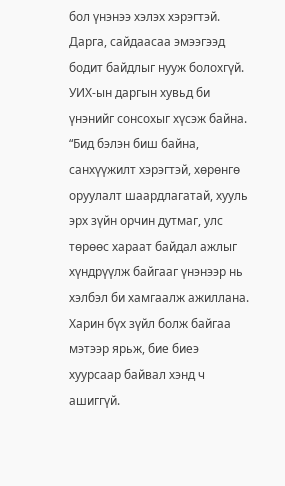бол үнэнээ хэлэх хэрэгтэй.
Дарга, сайдаасаа эмээгээд бодит байдлыг нууж болохгүй. УИХ-ын даргын хувьд би үнэнийг сонсохыг хүсэж байна. “Бид бэлэн биш байна, санхүүжилт хэрэгтэй, хөрөнгө оруулалт шаардлагатай, хууль эрх зүйн орчин дутмаг, улс төрөөс хараат байдал ажлыг хүндрүүлж байгааг үнэнээр нь хэлбэл би хамгаалж ажиллана.
Харин бүх зүйл болж байгаа мэтээр ярьж, бие биеэ хуурсаар байвал хэнд ч ашиггүй.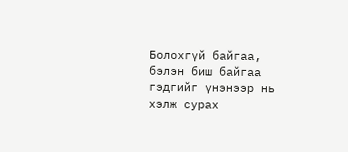Болохгүй байгаа, бэлэн биш байгаа гэдгийг үнэнээр нь хэлж сурах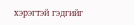хэрэгтэй гэдгийг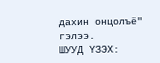дахин онцолъё" гэлээ.
ШУУД ҮЗЭХ: